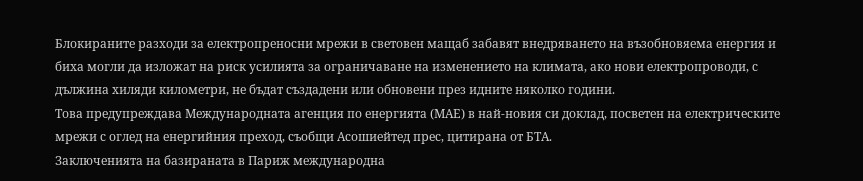Блокираните разходи за електропреносни мрежи в световен мащаб забавят внедряването на възобновяема енергия и биха могли да изложат на риск усилията за ограничаване на изменението на климата, ако нови електропроводи, с дължина хиляди километри, не бъдат създадени или обновени през идните няколко години.
Това предупреждава Международната агенция по енергията (МАЕ) в най-новия си доклад, посветен на електрическите мрежи с оглед на енергийния преход, съобщи Асошиейтед прес, цитирана от БТА.
Заключенията на базираната в Париж международна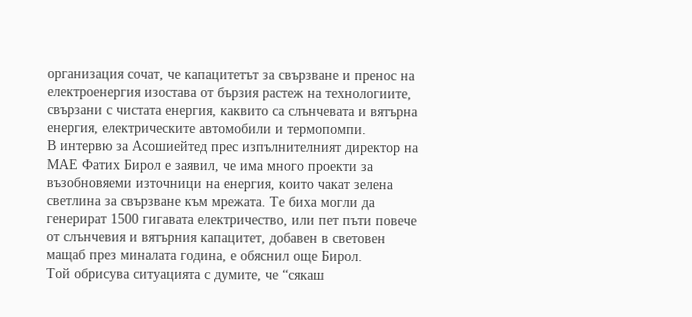организация сочат, че капацитетът за свързване и пренос на електроенергия изостава от бързия растеж на технологиите, свързани с чистата енергия, каквито са слънчевата и вятърна енергия, електрическите автомобили и термопомпи.
В интервю за Асошиейтед прес изпълнителният директор на МАЕ Фатих Бирол е заявил, че има много проекти за възобновяеми източници на енергия, които чакат зелена светлина за свързване към мрежата. Те биха могли да генерират 1500 гигавата електричество, или пет пъти повече от слънчевия и вятърния капацитет, добавен в световен мащаб през миналата година, е обяснил още Бирол.
Той обрисува ситуацията с думите, че “сякаш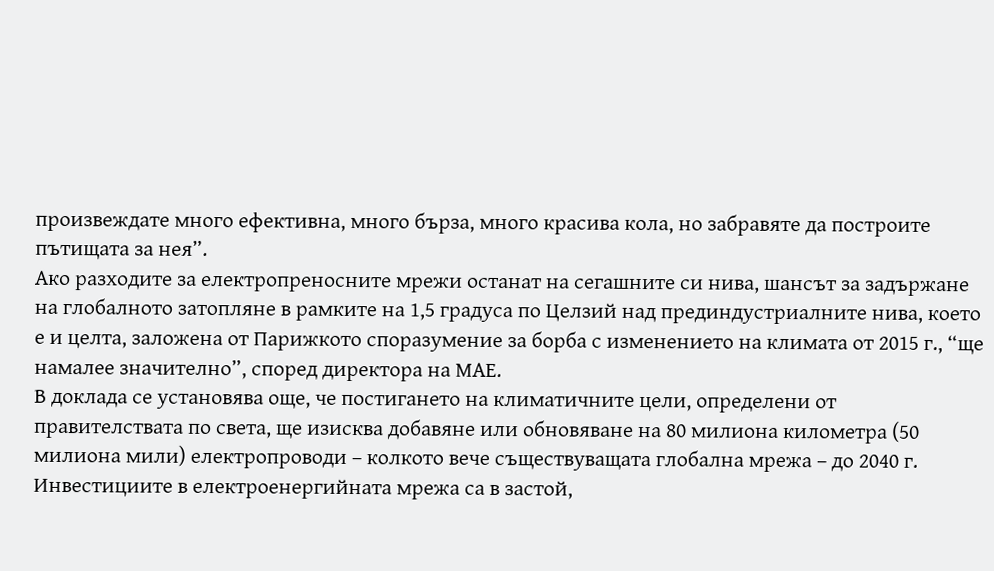произвеждате много ефективна, много бърза, много красива кола, но забравяте да построите пътищата за нея”.
Ако разходите за електропреносните мрежи останат на сегашните си нива, шансът за задържане на глобалното затопляне в рамките на 1,5 градуса по Целзий над прединдустриалните нива, което е и целта, заложена от Парижкото споразумение за борба с изменението на климата от 2015 г., “ще намалее значително”, според директора на МАЕ.
В доклада се установява още, че постигането на климатичните цели, определени от правителствата по света, ще изисква добавяне или обновяване на 80 милиона километра (50 милиона мили) електропроводи – колкото вече съществуващата глобална мрежа – до 2040 г.
Инвестициите в електроенергийната мрежа са в застой,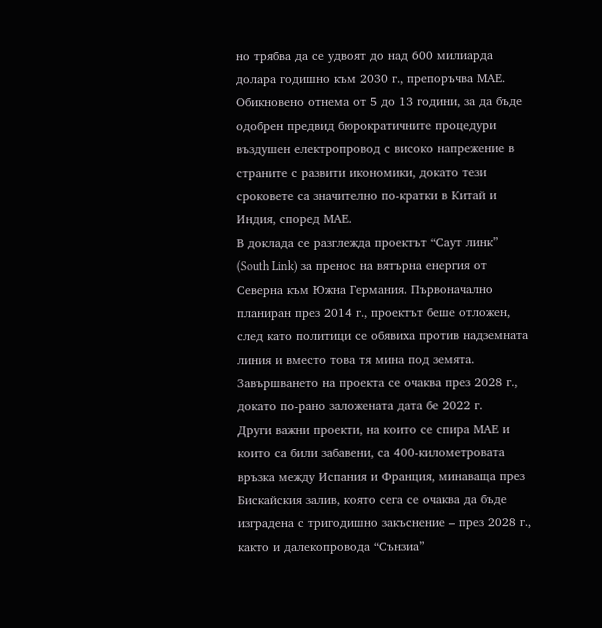но трябва да се удвоят до над 600 милиарда долара годишно към 2030 г., препоръчва МАЕ.
Обикновено отнема от 5 до 13 години, за да бъде одобрен предвид бюрократичните процедури въздушен електропровод с високо напрежение в страните с развити икономики, докато тези сроковете са значително по-кратки в Китай и Индия, според МАЕ.
В доклада се разглежда проектът “Саут линк” (South Link) за пренос на вятърна енергия от Северна към Южна Германия. Първоначално планиран през 2014 г., проектът беше отложен, след като политици се обявиха против надземната линия и вместо това тя мина под земята. Завършването на проекта се очаква през 2028 г., докато по-рано заложената дата бе 2022 г.
Други важни проекти, на които се спира МАЕ и които са били забавени, са 400-километровата връзка между Испания и Франция, минаваща през Бискайския залив, която сега се очаква да бъде изградена с тригодишно закъснение – през 2028 г., както и далекопровода “Сънзиа”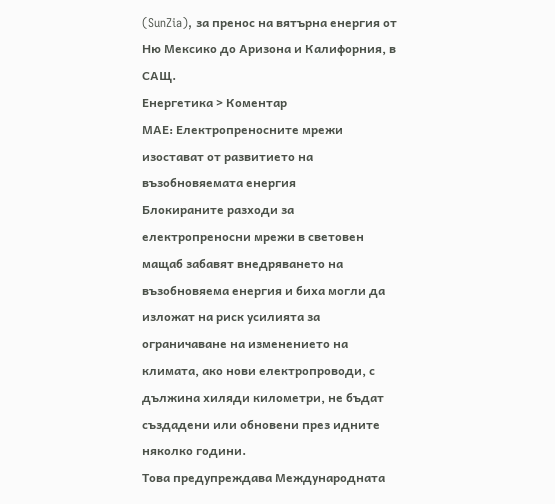(SunZia), за пренос на вятърна енергия от Ню Мексико до Аризона и Калифорния, в САЩ.
Енергетика > Коментар
МАЕ: Eлектропреносните мрежи изостават от развитието на възобновяемата енергия
Блокираните разходи за електропреносни мрежи в световен мащаб забавят внедряването на възобновяема енергия и биха могли да изложат на риск усилията за ограничаване на изменението на климата, ако нови електропроводи, с дължина хиляди километри, не бъдат създадени или обновени през идните няколко години.
Това предупреждава Международната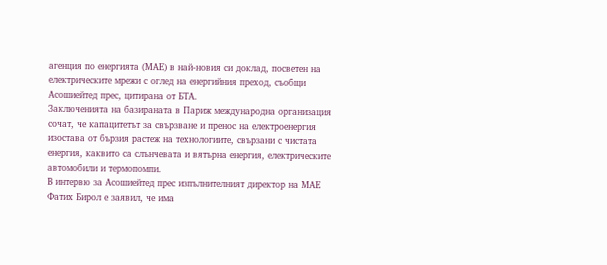агенция по енергията (МАЕ) в най-новия си доклад, посветен на електрическите мрежи с оглед на енергийния преход, съобщи Асошиейтед прес, цитирана от БТА.
Заключенията на базираната в Париж международна организация сочат, че капацитетът за свързване и пренос на електроенергия изостава от бързия растеж на технологиите, свързани с чистата енергия, каквито са слънчевата и вятърна енергия, електрическите автомобили и термопомпи.
В интервю за Асошиейтед прес изпълнителният директор на МАЕ Фатих Бирол е заявил, че има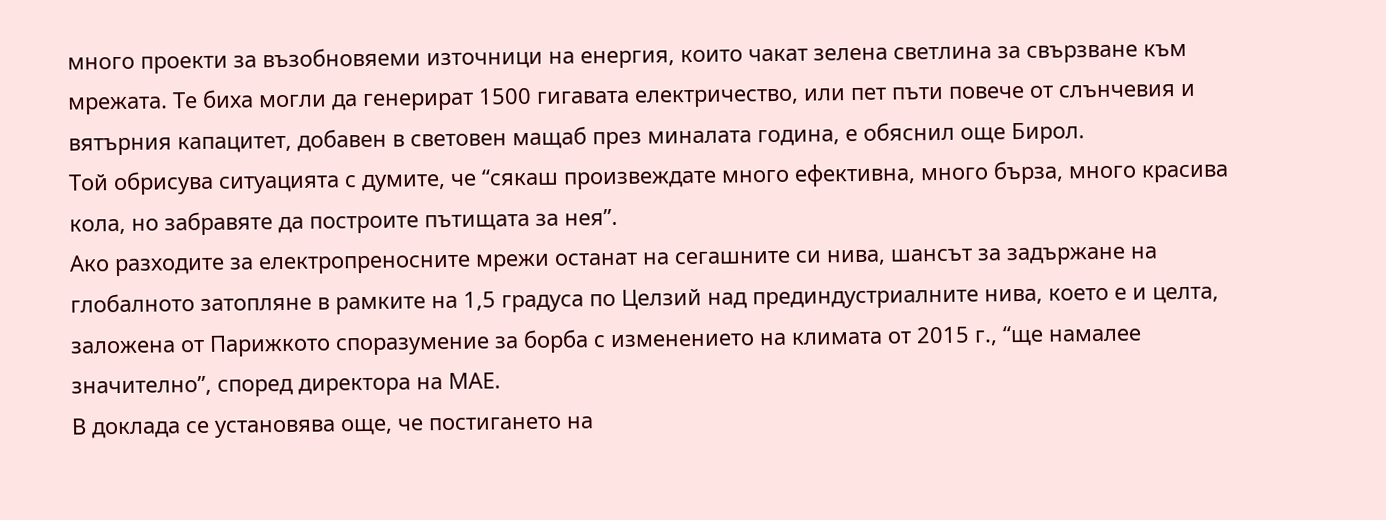много проекти за възобновяеми източници на енергия, които чакат зелена светлина за свързване към мрежата. Те биха могли да генерират 1500 гигавата електричество, или пет пъти повече от слънчевия и вятърния капацитет, добавен в световен мащаб през миналата година, е обяснил още Бирол.
Той обрисува ситуацията с думите, че “сякаш произвеждате много ефективна, много бърза, много красива кола, но забравяте да построите пътищата за нея”.
Ако разходите за електропреносните мрежи останат на сегашните си нива, шансът за задържане на глобалното затопляне в рамките на 1,5 градуса по Целзий над прединдустриалните нива, което е и целта, заложена от Парижкото споразумение за борба с изменението на климата от 2015 г., “ще намалее значително”, според директора на МАЕ.
В доклада се установява още, че постигането на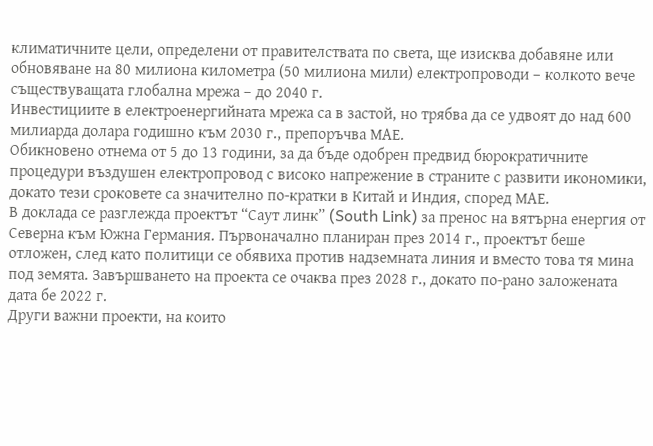климатичните цели, определени от правителствата по света, ще изисква добавяне или обновяване на 80 милиона километра (50 милиона мили) електропроводи – колкото вече съществуващата глобална мрежа – до 2040 г.
Инвестициите в електроенергийната мрежа са в застой, но трябва да се удвоят до над 600 милиарда долара годишно към 2030 г., препоръчва МАЕ.
Обикновено отнема от 5 до 13 години, за да бъде одобрен предвид бюрократичните процедури въздушен електропровод с високо напрежение в страните с развити икономики, докато тези сроковете са значително по-кратки в Китай и Индия, според МАЕ.
В доклада се разглежда проектът “Саут линк” (South Link) за пренос на вятърна енергия от Северна към Южна Германия. Първоначално планиран през 2014 г., проектът беше отложен, след като политици се обявиха против надземната линия и вместо това тя мина под земята. Завършването на проекта се очаква през 2028 г., докато по-рано заложената дата бе 2022 г.
Други важни проекти, на които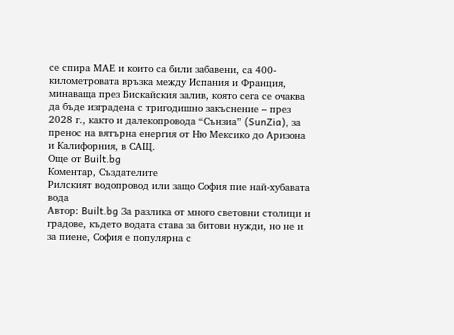се спира МАЕ и които са били забавени, са 400-километровата връзка между Испания и Франция, минаваща през Бискайския залив, която сега се очаква да бъде изградена с тригодишно закъснение – през 2028 г., както и далекопровода “Сънзиа” (SunZia), за пренос на вятърна енергия от Ню Мексико до Аризона и Калифорния, в САЩ.
Още от Built.bg
Коментар, Създателите
Рилският водопровод или защо София пие най-хубавата вода
Автор: Built.bg За разлика от много световни столици и градове, където водата става за битови нужди, но не и за пиене, София е популярна с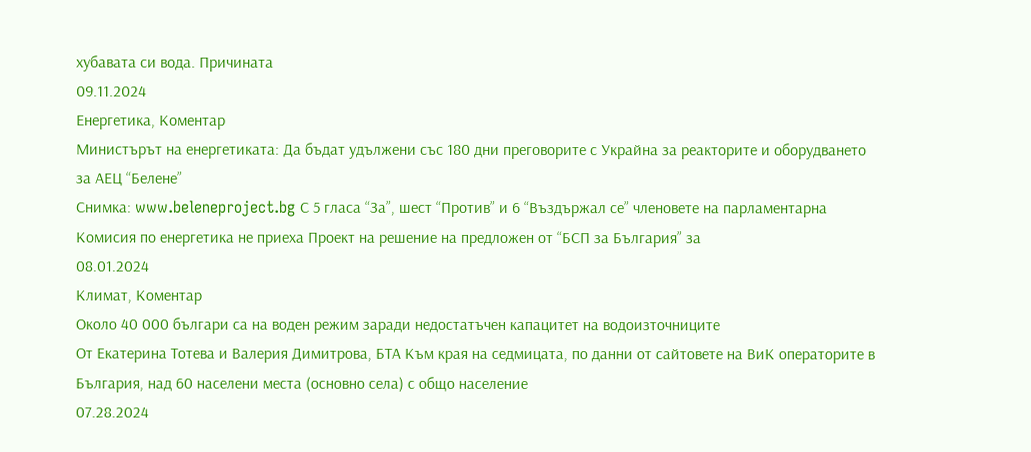хубавата си вода. Причината
09.11.2024
Енергетика, Коментар
Министърът на енергетиката: Да бъдат удължени със 180 дни преговорите с Украйна за реакторите и оборудването за АЕЦ “Белене”
Снимка: www.beleneproject.bg С 5 гласа “За”, шест “Против” и 6 “Въздържал се” членовете на парламентарна Комисия по енергетика не приеха Проект на решение на предложен от “БСП за България” за
08.01.2024
Климат, Коментар
Около 40 000 българи са на воден режим заради недостатъчен капацитет на водоизточниците
От Екатерина Тотева и Валерия Димитрова, БТА Към края на седмицата, по данни от сайтовете на ВиК операторите в България, над 60 населени места (основно села) с общо население
07.28.2024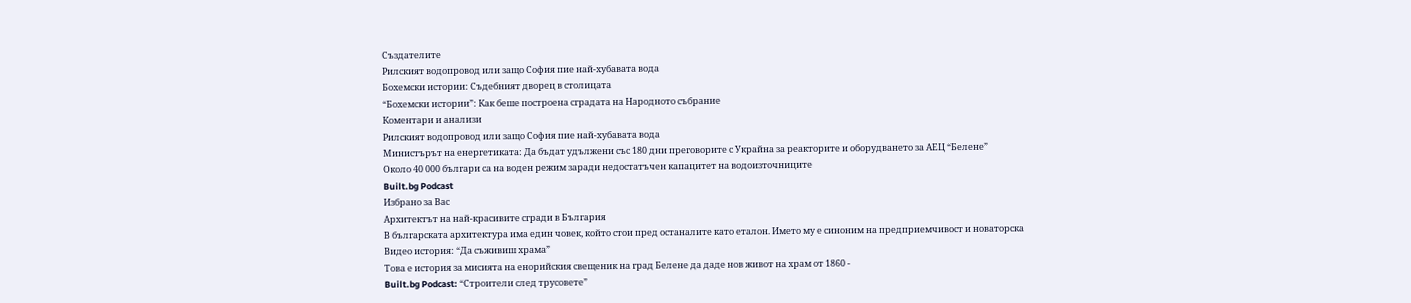Създателите
Рилският водопровод или защо София пие най-хубавата вода
Бохемски истории: Съдебният дворец в столицата
“Бохемски истории”: Как беше построена сградата на Народното събрание
Коментари и анализи
Рилският водопровод или защо София пие най-хубавата вода
Министърът на енергетиката: Да бъдат удължени със 180 дни преговорите с Украйна за реакторите и оборудването за АЕЦ “Белене”
Около 40 000 българи са на воден режим заради недостатъчен капацитет на водоизточниците
Built.bg Podcast
Избрано за Вас
Архитектът на най-красивите сгради в България
В българската архитектура има един човек, който стои пред останалите като еталон. Името му е синоним на предприемчивост и новаторска
Видео история: “Да съживиш храма”
Това е история за мисията на енорийския свещеник на град Белене да даде нов живот на храм от 1860 -
Built.bg Podcast: “Строители след трусовете”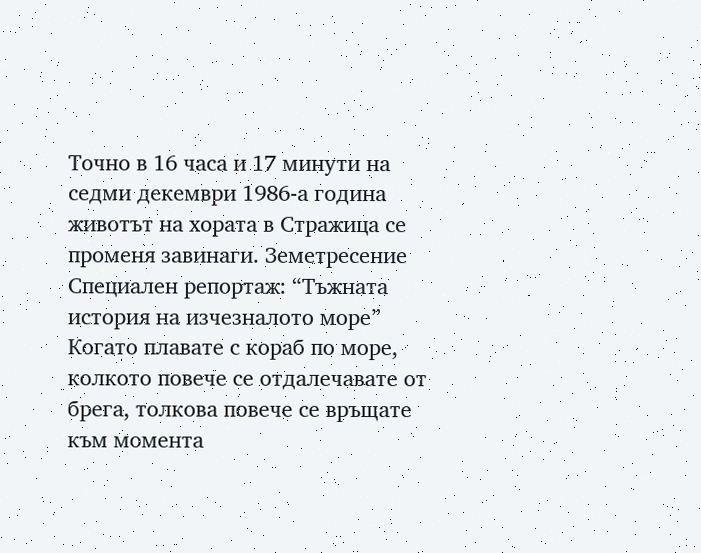Точно в 16 часа и 17 минути на седми декември 1986-а година животът на хората в Стражица се променя завинаги. Земетресение
Специален репортаж: “Тъжната история на изчезналото море”
Когато плавате с кораб по море, колкото повече се отдалечавате от брега, толкова повече се връщате към момента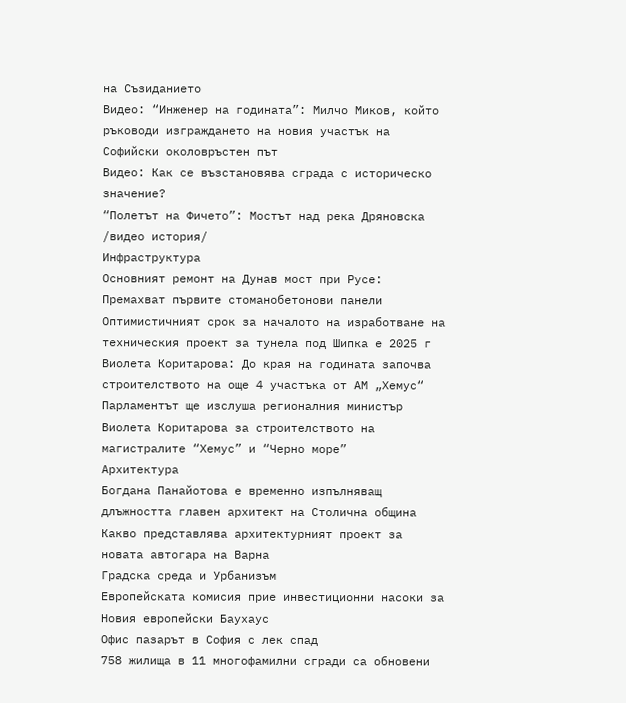на Съзиданието
Видео: “Инженер на годината”: Милчо Миков, който ръководи изграждането на новия участък на Софийски околовръстен път
Видео: Как се възстановява сграда с историческо значение?
“Полетът на Фичето”: Мостът над река Дряновска /видео история/
Инфраструктура
Основният ремонт на Дунав мост при Русе: Премахват първите стоманобетонови панели
Оптимистичният срок за началото на изработване на техническия проект за тунела под Шипка е 2025 г
Виолета Коритарова: До края на годината започва строителството на още 4 участъка от АМ „Хемус“
Парламентът ще изслуша регионалния министър Виолета Коритарова за строителството на магистралите “Хемус” и “Черно море”
Архитектура
Богдана Панайотова е временно изпълняващ длъжността главен архитект на Столична община
Какво представлява архитектурният проект за новата автогара на Варна
Градска среда и Урбанизъм
Европейската комисия прие инвестиционни насоки за Новия европейски Баухаус
Офис пазарът в София с лек спад
758 жилища в 11 многофамилни сгради са обновени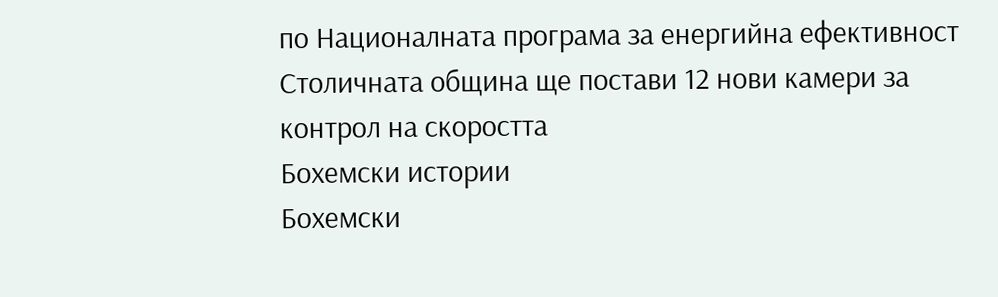по Националната програма за енергийна ефективност
Столичната община ще постави 12 нови камери за контрол на скоростта
Бохемски истории
Бохемски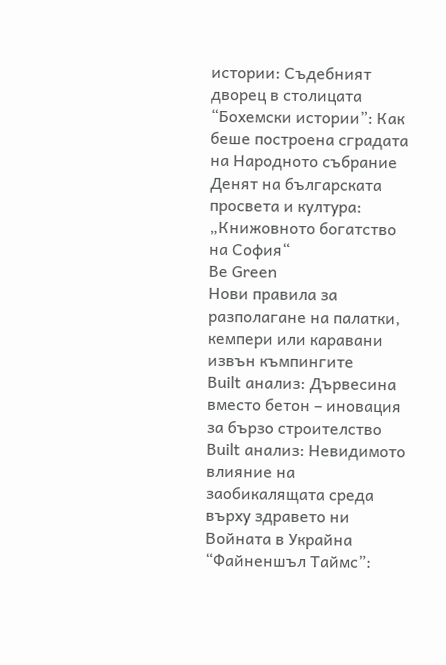истории: Съдебният дворец в столицата
“Бохемски истории”: Как беше построена сградата на Народното събрание
Денят на българската просвета и култура: „Книжовното богатство на София“
Be Green
Нови правила за разполагане на палатки, кемпери или каравани извън къмпингите
Built анализ: Дървесина вместо бетон – иновация за бързо строителство
Built анализ: Невидимото влияние на заобикалящата среда върху здравето ни
Войната в Украйна
“Файненшъл Tаймс”: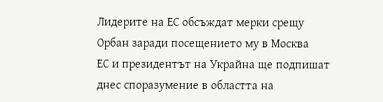Лидерите на ЕС обсъждат мерки срещу Орбан заради посещението му в Москва
ЕС и президентът на Украйна ще подпишат днес споразумение в областта на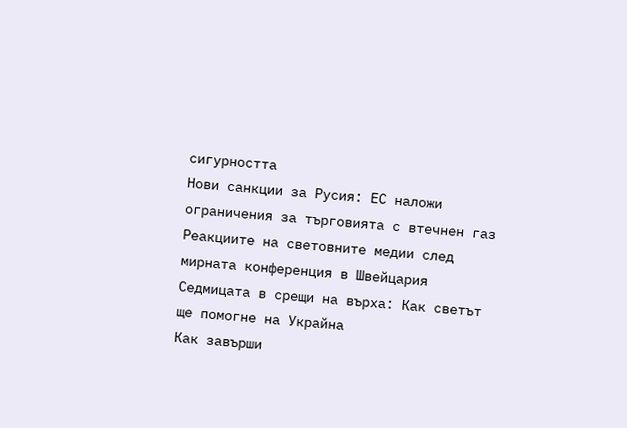сигурността
Нови санкции за Русия: ЕС наложи ограничения за търговията с втечнен газ
Реакциите на световните медии след мирната конференция в Швейцария
Седмицата в срещи на върха: Как светът ще помогне на Украйна
Как завърши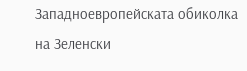Западноевропейската обиколка на Зеленски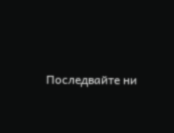Последвайте ни